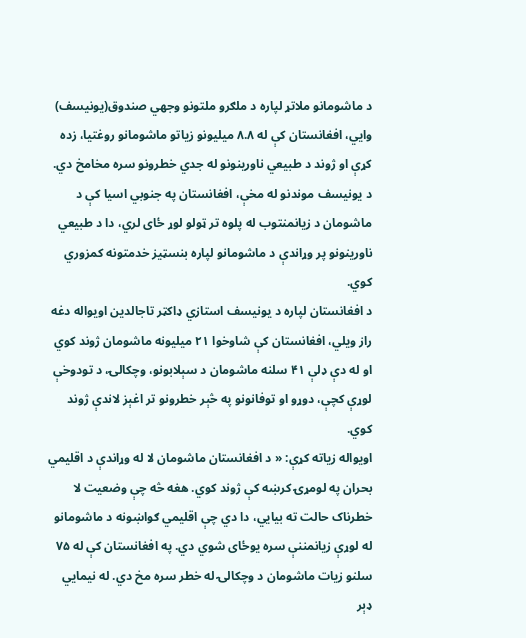د ماشومانو ملاتړ لپاره د ملګرو ملتونو وجهي صندوق(یونیسف) وایي، افغانستان کې له ۸.۸ میلیونو زیاتو ماشومانو روغتیا، زده کړې او ژوند د طبیعي ناورینونو له جدي خطرونو سره مخامخ دي.
د یونیسف موندنو له مخې، افغانستان په جنوبي اسیا کې د ماشومان د زیانمنتوب له پلوه تر ټولو لوړ ځای لري، دا د طبیعي ناورینونو پر وړاندې د ماشومانو لپاره بنسټیز خدمتونه کمزوري کوي.
د افغانستان لپاره د یونیسف استازي ډاکټر تاجالدین اویواله دغه راز ویلي، افغانستان کې شاوخوا ۲۱ میلیونه ماشومان ژوند کوي او له دې ډلې ۴۱ سلنه ماشومان د سېلابونو، وچکالۍ، د تودوخې لوړې کچې، دوړو او توفانونو په څېر خطرونو تر اغېز لاندې ژوند کوي.
اویواله زیاته کړې: « د افغانستان ماشومان لا له وړاندې د اقلیمي بحران په لومړۍ کرښه کې ژوند کوي. هغه څه چې وضعیت لا خطرناک حالت ته بیايي، دا دي چې اقلیمي ګواښونه د ماشومانو له لوړې زیانمننې سره یوځای شوي دي. په افغانستان کې له ۷۵ سلنو زیات ماشومان د وچکالۍ له خطر سره مخ دي. له نیمايي ډېر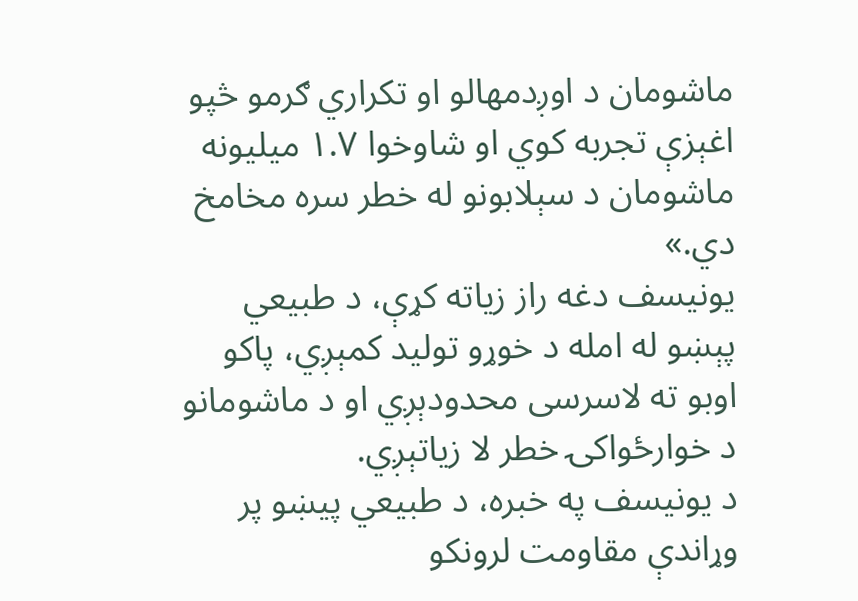ماشومان د اوږدمهالو او تکراري ګرمو څپو اغېزې تجربه کوي او شاوخوا ۱.۷ میلیونه ماشومان د سېلابونو له خطر سره مخامخ دي.»
یونیسف دغه راز زیاته کړې، د طبیعي پېښو له امله د خوړو تولید کمېږي، پاکو اوبو ته لاسرسی محدودېږي او د ماشومانو د خوارځواکۍ خطر لا زیاتېږي.
د یونیسف په خبره، د طبیعي پیښو پر وړاندې مقاومت لرونکو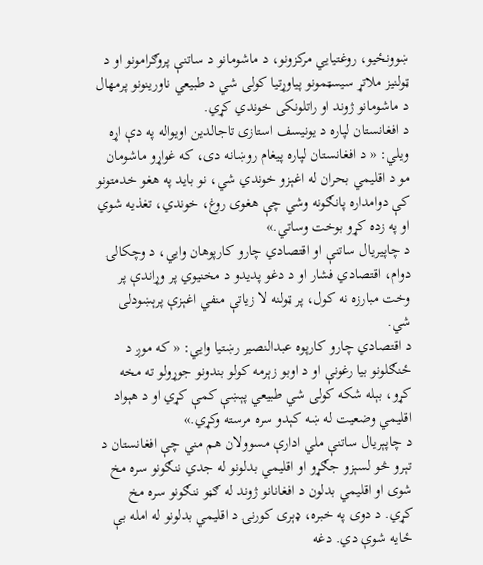ښوونځیو، روغتیايي مرکزونو، د ماشومانو د ساتنې پروګرامونو او د ټولنیز ملاتړ سیسټمونو پیاوړتیا کولی شي د طبیعي ناورینونو پرمهال د ماشومانو ژوند او راتلونکی خوندي کړي.
د افغانستان لپاره د یونیسف استازی تاجالدین اویواله په دې اړه ویلي: « د افغانستان لپاره پیغام روښانه دی، که غواړو ماشومان مو د اقلیمي بحران له اغېزو خوندي شي، نو باید په هغو خدمتونو کې دوامداره پانګونه وشي چې هغوی روغ، خوندي، تغذیه شوي او په زده کړو بوخت وساتي.»
د چاپیریال ساتنې او اقتصادي چارو کارپوهان وايي، د وچکالۍ دوام، اقتصادي فشار او د دغو پدیدو د مخنیوي پر وړاندې پر وخت مبارزه نه کول، پر ټولنه لا زیاتې منفي اغېزې پرېښودلی شي.
د اقتصادي چارو کارپوه عبدالنصیر رښتیا وايي: « که موږ د ځنګلونو بیا رغونې او د اوبو زېرمه کولو بندونو جوړولو ته مخه کړو، بېله شکه کولی شي طبیعي پېښې کمې کړي او د هېواد اقلیمي وضعیت له ښه کېدو سره مرسته وکړي.»
د چاپېریال ساتنې ملي ادارې مسوولان هم مني چې افغانستان د تېرو څو لسېزو جګړو او اقلیمي بدلونو له جدي ننګونو سره مخ شوی او اقلیمي بدلون د افغانانو ژوند له ګڼو ننګونو سره مخ کړي. د دوی په خبره، ډېری کورنۍ د اقلیمي بدلونو له امله بې ځایه شوې دي. دغه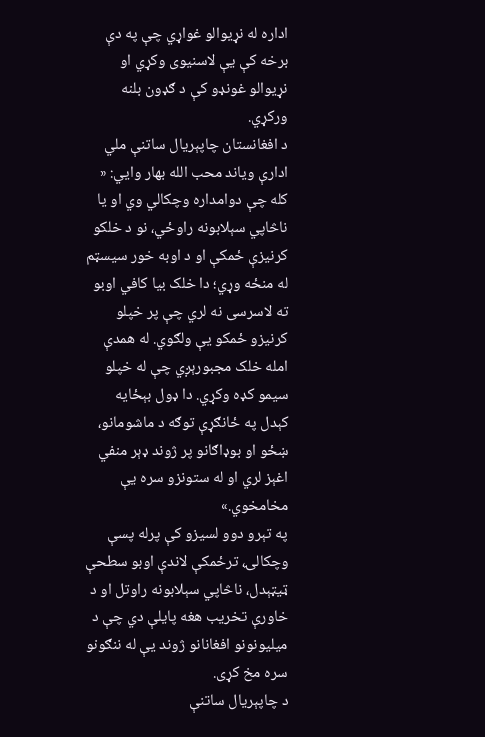اداره له نړیوالو غواړي چې په دې برخه کې یې لاسنیوی وکړي او نړیوالو غونډو کې د ګډون بلنه ورکړي.
د افغانستان چاپېریال ساتنې ملي ادارې ویاند محب الله بهار وايي: « کله چې دوامداره وچکالي وي او یا ناڅاپي سېلابونه راوځي، نو د خلکو کرنیزې ځمکې او د اوبه خور سیسټم له منځه وړي؛ دا خلک بیا کافي اوبو ته لاسرسی نه لري چې پر خپلو کرنیزو ځمکو یې ولګوي. له همدې امله خلک مجبورېږي چې له خپلو سیمو کډه وکړي. دا ډول بېځایه کېدل په ځانګړې توګه د ماشومانو، ښځو او بوډاګانو پر ژوند ډېر منفي اغېز لري او له ستونزو سره یې مخامخوي.»
په تېرو دوو لسیزو کې پرله پسې وچکالۍ، ترځمکې لاندې اوبو سطحې ټيټېدل، ناڅاپي سېلابونه راوتل او د خاورې تخریب هغه پایلې دي چې د میلیونونو افغانانو ژوند یې له ننګونو سره مخ کړی.
د چاپېریال ساتنې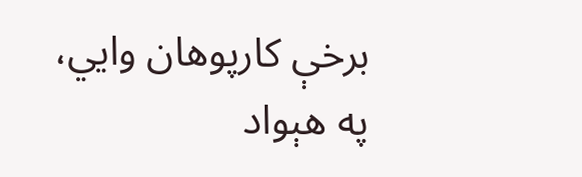برخې کارپوهان وایي، په هېواد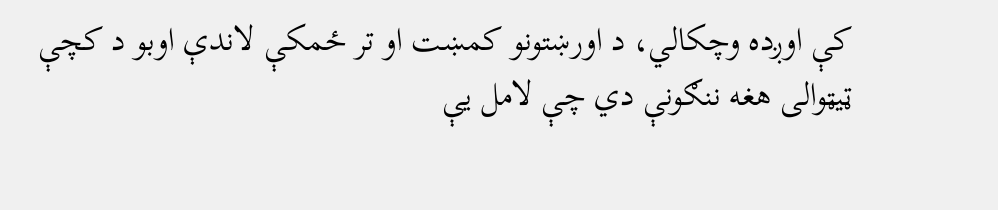کې اوږده وچکالي، د اورښتونو کمښت او تر ځمکې لاندې اوبو د کچې ټیټوالی هغه ننګونې دي چې لامل یې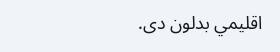اقلیمي بدلون دی.